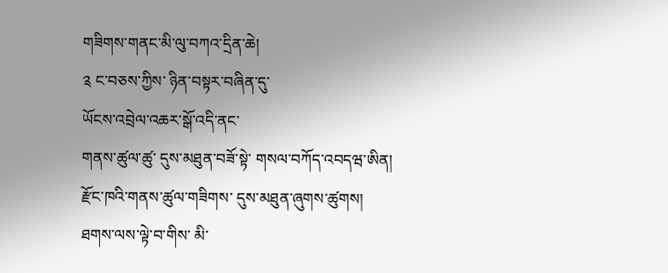གཟིགས་གནང་མི་ལུ་བཀའ་དྲིན་ཆེ།
༉ ང་བཅས་ཀྱིས་ ཉིན་བསྟར་བཞིན་དུ་
ཡོངས་འབྲེལ་འཆར་སྒོ་འདི་ནང་
གནས་ཚུལ་ཚུ་ དུས་མཐུན་བཟོ་སྟེ་ གསལ་བཀོད་འབདཝ་ཨིན།
རྫོང་ཁའི་གནས་ཚུལ་གཟིགས་ དུས་མཐུན་ཞུགས་ཚུགས།
ཐགས་ལས་ལྟེ་བ་གིས་ མི་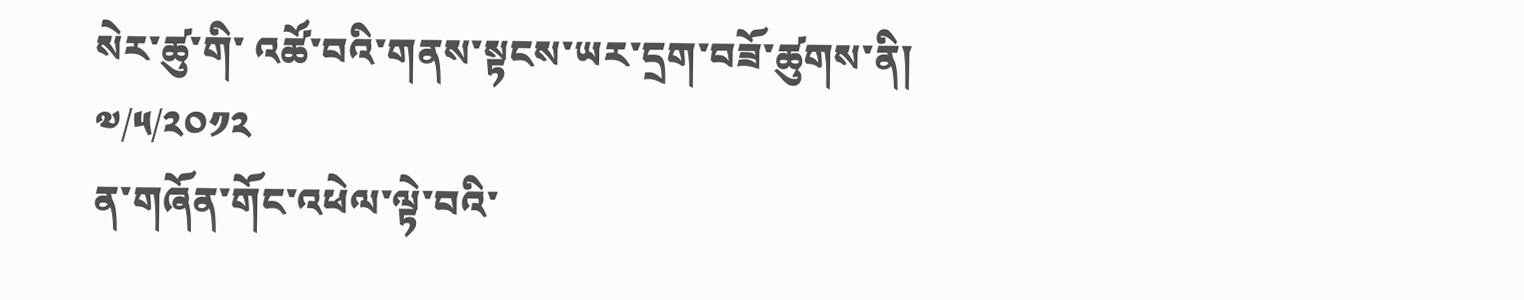སེར་ཚུ་གི་ འཚོ་བའི་གནས་སྟངས་ཡར་དྲག་བཟོ་ཚུགས་ནི།
༧/༥/༢༠༡༢
ན་གཞོན་གོང་འཕེལ་ལྟེ་བའི་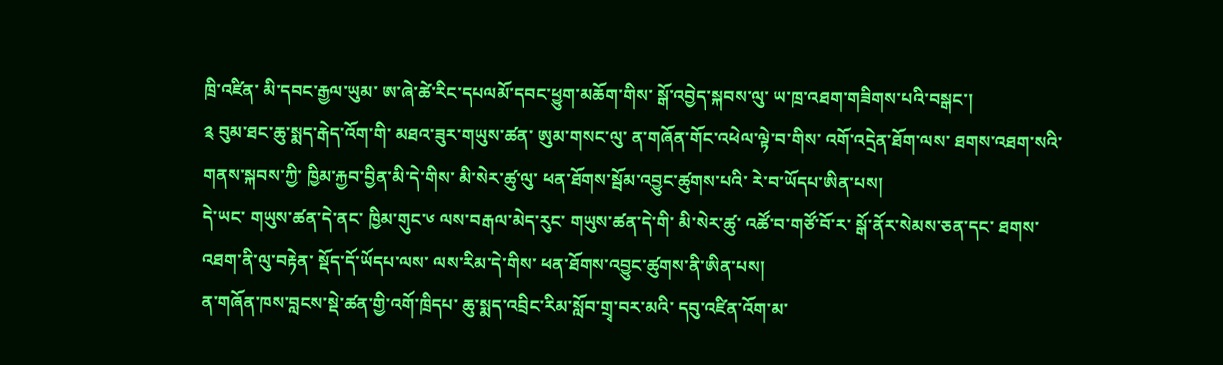ཁྲི་འཛིན་ མི་དབང་རྒྱལ་ཡུམ་ ཨ་ཞེ་ཚེ་རིང་དཔལམོ་དབང་ཕྱུག་མཆོག་གིས་ སྒོ་འབྱེད་སྐབས་ལུ་ ཡ་ཁྲ་འཐག་གཟིགས་པའི་བསྒང་།
༉ བུམ་ཐང་ཆུ་སྨད་རྒེད་འོག་གི་ མཐའ་ཟུར་གཡུས་ཚན་ ཨུམ་གསང་ལུ་ ན་གཞོན་གོང་འཕེལ་ལྟེ་བ་གིས་ འགོ་འདྲེན་ཐོག་ལས་ ཐགས་འཐག་སའི་ གནས་སྐབས་ཀྱི་ ཁྱིམ་རྐྱབ་བྱིན་མི་དེ་གིས་ མི་སེར་ཚུ་ལུ་ ཕན་ཐོགས་སྦོམ་འབྱུང་ཚུགས་པའི་ རེ་བ་ཡོདཔ་ཨིན་པས།
དེ་ཡང་ གཡུས་ཚན་དེ་ནང་ ཁྱིམ་གུང་༦ ལས་བརྒལ་མེད་རུང་ གཡུས་ཚན་དེ་གི་ མི་སེར་ཚུ་ འཚོ་བ་གཙོ་བོ་ར་ སྒོ་ནོར་སེམས་ཅན་དང་ ཐགས་འཐག་ནི་ལུ་བརྟེན་ སྡོད་དོ་ཡོདཔ་ལས་ ལས་རིམ་དེ་གིས་ ཕན་ཐོགས་འབྱུང་ཚུགས་ནི་ཨིན་པས།
ན་གཞོན་ཁས་བླངས་སྡེ་ཚན་གྱི་འགོ་ཁྲིདཔ་ ཆུ་སྨད་འབྲིང་རིམ་སློབ་གྲྭ་བར་མའི་ དབུ་འཛིན་འོག་མ་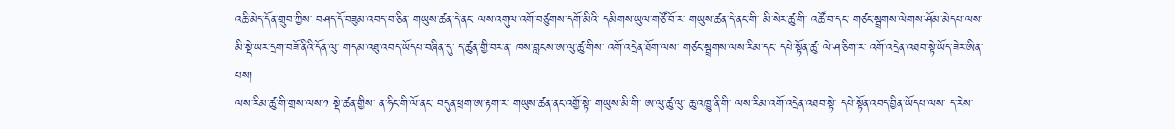འཆི་མེད་དོན་གྲུབ་ཀྱིས་ བཤད་དོ་བཟུམ་འབད་བ་ཅིན་ གཡུས་ཚན་དེ་ནང་ ལས་འགུལ་འགོ་བཙུགས་དགོ་མིའི་ དམིགས་ཡུལ་གཙོ་བོ་ར་ གཡུས་ཚན་དེ་ནང་གི་ མི་སེར་ཚུ་གི་ འཚོ་བ་དང་ གཙང་སྦྲགས་ལེགས་ཤོམ་མེདཔ་ལས་ མི་སྡེ་ཡར་དྲག་བཟོ་ནིའི་དོན་ལུ་ གདམ་འཐུ་འབད་ཡོདཔ་བཞིན་དུ་ ད་ཚུན་གྱི་བར་ན་ ཁས་བླངས་ཨ་ལུ་ཚུ་གིས་ འགོ་འདྲེན་ཐོག་ལས་ གཙང་སྦྲགས་ལས་རིམ་དང་ དཔེ་སྟོན་ཚུ་ ལེ་ཤ་ཅིག་ར་ འགོ་འདྲེན་འཐབ་སྟེ་ཡོད་ཟེར་ཨིན་པས།
ལས་རིམ་ཚུ་གི་གྲས་ལས་༡ སྡེ་ཚན་གྱིས་ ན་ཧིང་གི་ལོ་ནང་ བདུན་ཕྲག་ཨ་རྟག་ར་ གཡུས་ཚན་ནང་འགྱོ་སྟེ་ གཡུས་མི་གི་ ཨ་ལུ་ཚུ་ལུ་ ཆུ་འཁྱུ་ནི་གི་ ལས་རིམ་འགོ་འདྲེན་འཐབ་སྟེ་ དཔེ་སྟོན་འབད་བྱིན་ཡོདཔ་ལས་ ད་རེས་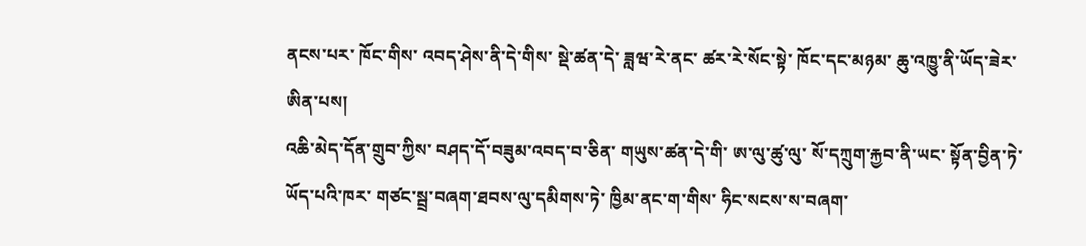ནངས་པར་ ཁོང་གིས་ འབད་ཤེས་ནི་དེ་གིས་ སྡེ་ཚན་དེ་ ཟླཝ་རེ་ནང་ ཚར་རེ་སོང་སྟེ་ ཁོང་དང་མཉམ་ ཆུ་འཁྱུ་ནི་ཡོད་ཟེར་ཨིན་པས།
འཆི་མེད་དོན་གྲུབ་ཀྱིས་ བཤད་དོ་བཟུམ་འབད་བ་ཅིན་ གཡུས་ཚན་དེ་གི་ ཨ་ལུ་ཚུ་ལུ་ སོ་དཀྲུག་རྐྱབ་ནི་ཡང་ སྟོན་བྱིན་ཏེ་ཡོད་པའི་ཁར་ གཙང་སྦྲ་བཞག་ཐབས་ལུ་དམིགས་ཏེ་ ཁྱིམ་ནང་ག་གིས་ ཧིང་སངས་ས་བཞག་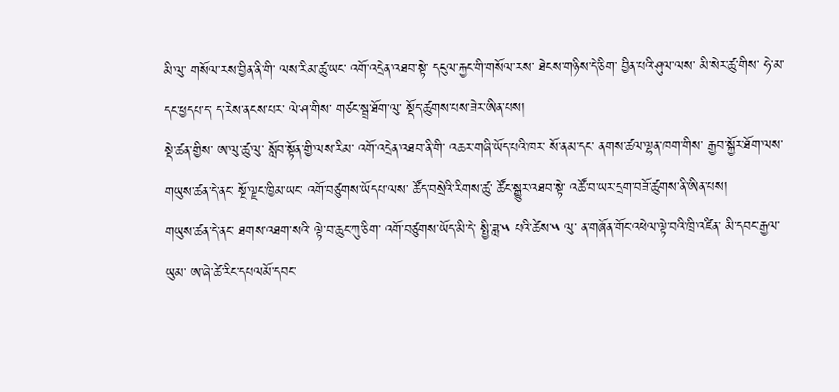མི་ལུ་ གསོལ་རས་བྱིན་ནི་གི་ ལས་རིམ་ཚུ་ཡང་ འགོ་འདྲེན་འཐབ་སྟེ་ དངུལ་རྐྱང་གི་གསོལ་རས་ ཐེངས་གཉིས་དེ་ཅིག་ བྱིན་པའི་ཤུལ་ལས་ མི་སེར་ཚུ་གིས་ ཧེ་མ་དང་ཕྱདཔ་ད་ ད་རེས་ནངས་པར་ ལེ་ཤ་གིས་ གཙང་སྦྲ་ཐོག་ལུ་ སྡོད་ཚུགས་པས་ཟེར་ཨིན་པས།
སྡེ་ཚན་གྱིས་ ཨ་ལུ་ཚུ་ལུ་ སློབ་སྟོན་གྱི་ལས་རིམ་ འགོ་འདྲེན་འཐབ་ནི་གི་ འཆར་གཞི་ཡོད་པའི་ཁར་ སོ་ནམ་དང་ ནགས་ཚལ་ལྷན་ཁག་གིས་ རྒྱབ་སྐྱོར་ཐོག་ལས་ གཡུས་ཚན་དེ་ནང་ སྔོ་ལྗང་ཁྱིམ་ཡང་ འགོ་བཙུགས་ཡོདཔ་ལས་ ཚོད་བསྲེའི་རིགས་ཚུ་ ཚོང་སྒྱུར་འཐབ་སྟེ་ འཚོ་བ་ཡར་དྲག་བཟོ་ཚུགས་ནི་ཨིན་པས།
གཡུས་ཚན་དེ་ནང་ ཐགས་འཐག་སའི་ ལྟེ་བ་ཆུང་ཀུ་ཅིག་ འགོ་བཙུགས་ཡོད་མི་དེ་ སྤྱི་ཟླ་༥ པའི་ཚེས་༥ ལུ་ ན་གཞོན་གོང་འཕེལ་ལྟེ་བའི་ཁྲི་འཛིན་ མི་དབང་རྒྱལ་ཡུམ་ ཨ་ཞེ་ཚེ་རིང་དཔལམོ་དབང་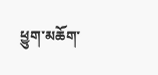ཕྱུག་མཆོག་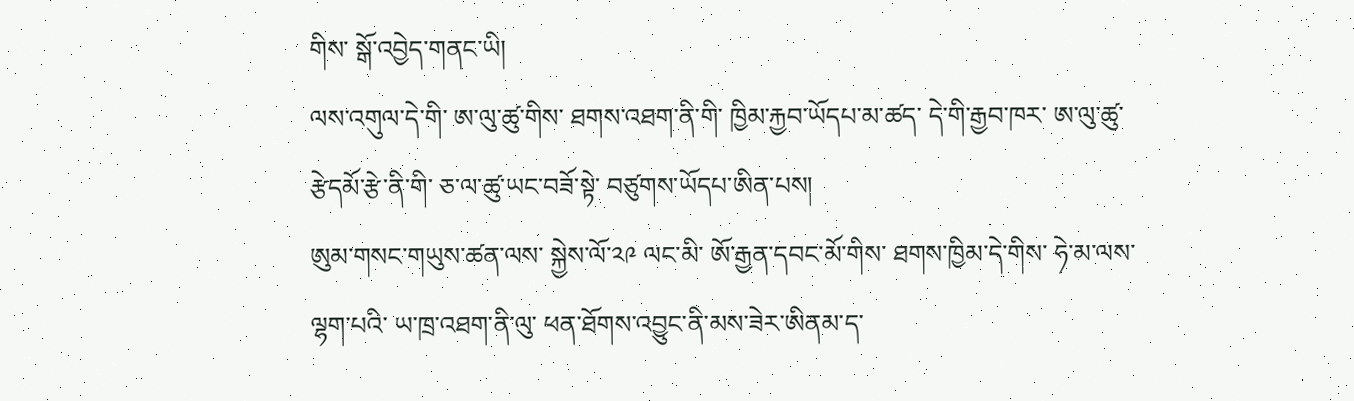གིས་ སྒོ་འབྱེད་གནང་ཡི།
ལས་འགུལ་དེ་གི་ ཨ་ལུ་ཚུ་གིས་ ཐགས་འཐག་ནི་གི་ ཁྱིམ་རྐྱབ་ཡོདཔ་མ་ཚད་ དེ་གི་རྒྱབ་ཁར་ ཨ་ལུ་ཚུ་ རྩེདམོ་རྩེ་ནི་གི་ ཅ་ལ་ཚུ་ཡང་བཟོ་སྟེ་ བཙུགས་ཡོདཔ་ཨིན་པས།
ཨུམ་གསང་གཡུས་ཚན་ལས་ སྐྱེས་ལོ་༢༩ ལང་མི་ ཨོ་རྒྱན་དབང་མོ་གིས་ ཐགས་ཁྱིམ་དེ་གིས་ ཧེ་མ་ལས་ལྷག་པའི་ ཡ་ཁྲ་འཐག་ནི་ལུ་ ཕན་ཐོགས་འབྱུང་ནི་མས་ཟེར་ཨིནམ་ད་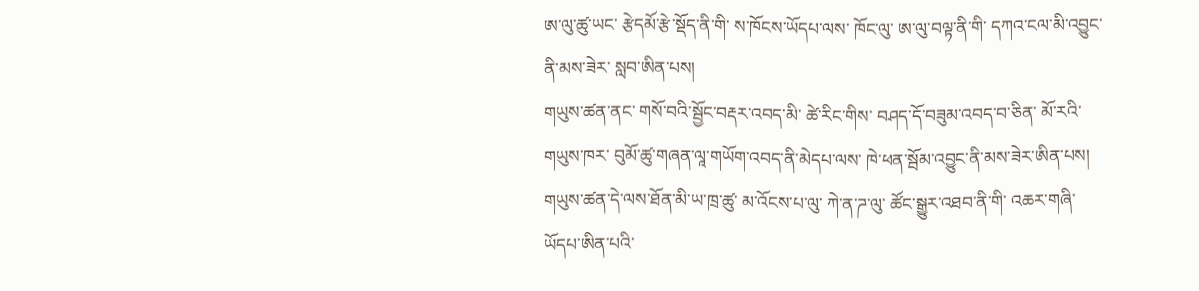ཨ་ལུ་ཚུ་ཡང་ རྩེདམོ་རྩེ་སྡོད་ནི་གི་ ས་ཁོངས་ཡོདཔ་ལས་ ཁོང་ལུ་ ཨ་ལུ་བལྟ་ནི་གི་ དཀའ་ངལ་མི་འབྱུང་ནི་མས་ཟེར་ སླབ་ཨིན་པས།
གཡུས་ཚན་ནང་ གསོ་བའི་སྦྱོང་བརྡར་འབད་མི་ ཚེ་རིང་གིས་ བཤད་དོ་བཟུམ་འབད་བ་ཅིན་ མོ་རའི་གཡུས་ཁར་ བུམོ་ཚུ་གཞན་ལཱ་གཡོག་འབད་ནི་མེདཔ་ལས་ ཁེ་ཕན་སྦོམ་འབྱུང་ནི་མས་ཟེར་ཨིན་པས།
གཡུས་ཚན་དེ་ལས་ཐོན་མི་ཡ་ཁྲ་ཚུ་ མ་འོངས་པ་ལུ་ ཀེ་ན་ཌ་ལུ་ ཚོང་སྒྱུར་འཐབ་ནི་གི་ འཆར་གཞི་ཡོདཔ་ཨིན་པའི་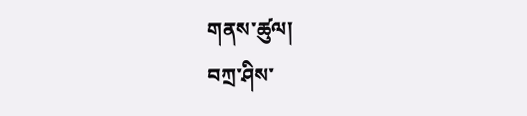གནས་ཚུལ།
བཀྲ་ཤིས་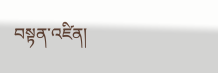བསྟན་འཛིན།